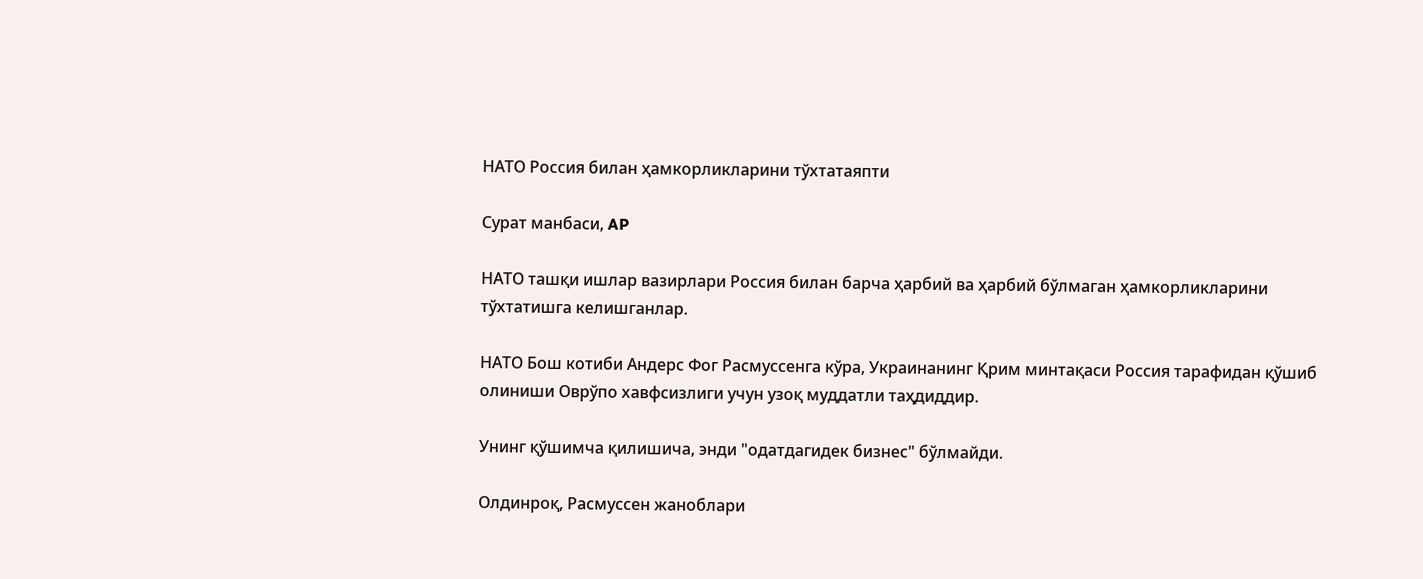НАТО Россия билан ҳамкорликларини тўхтатаяпти

Сурат манбаси, AP

НАТО ташқи ишлар вазирлари Россия билан барча ҳарбий ва ҳарбий бўлмаган ҳамкорликларини тўхтатишга келишганлар.

НАТО Бош котиби Андерс Фог Расмуссенга кўра, Украинанинг Қрим минтақаси Россия тарафидан қўшиб олиниши Оврўпо хавфсизлиги учун узоқ муддатли таҳдиддир.

Унинг қўшимча қилишича, энди "одатдагидек бизнес" бўлмайди.

Олдинроқ, Расмуссен жаноблари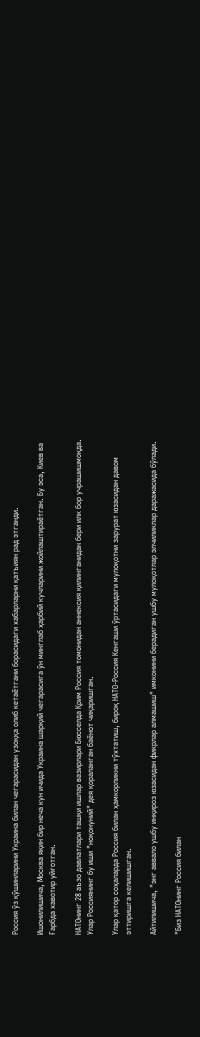Россия ўз қўшинларини Украина билан чегарасидан узоққа олиб кетаётгани борасидаги хабарларни қатъиян рад этганди.

Ишонилишича, Москва яқин бир неча кун ичида Украина шарқий чегарасига ўн минглаб ҳарбий кучларини жойлаштираётган. Бу эса, Киев ва Ғарбда хавотир уйғотган.

НАТОнинг 28 аъзо давлатлари ташқи ишлар вазирлари Бюсселда Қрим Россия томонидан аннексия қилинганидан бери илк бор учрашишмоқда. Улар Россиянинг бу иши "ноқонуний" дея қораланган баёнот чиқаришган.

Улар қатор соҳаларда Россия билан ҳамкорликни тўхтатиш, бироқ НАТО-Россия Кенгаши ўртасидаги мулоқотни зарурат юзасидан давом эттиришга келишишган.

Айтилишича, "энг аввало ушбу инқироз юзасидан фикрлар алмашиш" имконини берадиган ушбу мулоқотлар элчиликлар даражасида бўлади.

"Биз НАТОнинг Россия билан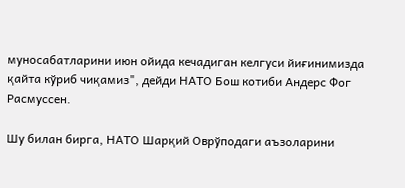муносабатларини июн ойида кечадиган келгуси йиғинимизда қайта кўриб чиқамиз", дейди НАТО Бош котиби Андерс Фог Расмуссен.

Шу билан бирга, НАТО Шарқий Оврўподаги аъзоларини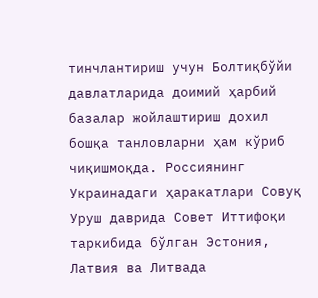тинчлантириш учун Болтиқбўйи давлатларида доимий ҳарбий базалар жойлаштириш дохил бошқа танловларни ҳам кўриб чиқишмоқда. Россиянинг Украинадаги ҳаракатлари Совуқ Уруш даврида Совет Иттифоқи таркибида бўлган Эстония, Латвия ва Литвада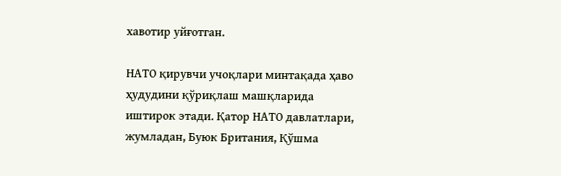хавотир уйғотган.

НАТО қирувчи учоқлари минтақада ҳаво ҳудудини қўриқлаш машқларида иштирок этади. Қатор НАТО давлатлари, жумладан, Буюк Британия, Қўшма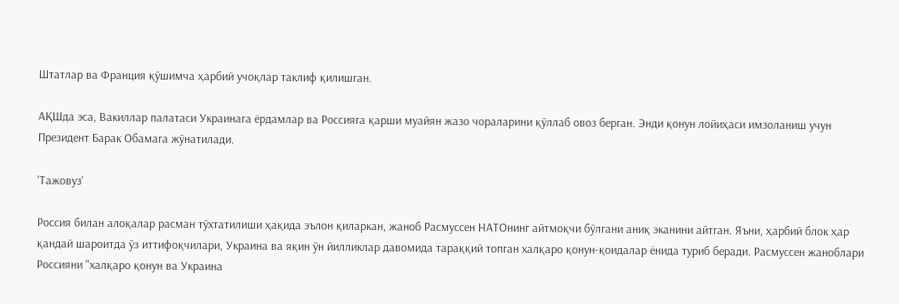Штатлар ва Франция қўшимча ҳарбий учоқлар таклиф қилишган.

АҚШда эса, Вакиллар палатаси Украинага ёрдамлар ва Россияга қарши муайян жазо чораларини қўллаб овоз берган. Энди қонун лойиҳаси имзоланиш учун Президент Барак Обамага жўнатилади.

'Тажовуз'

Россия билан алоқалар расман тўхтатилиши ҳақида эълон қиларкан, жаноб Расмуссен НАТОнинг айтмоқчи бўлгани аниқ эканини айтган. Яъни, ҳарбий блок ҳар қандай шароитда ўз иттифоқчилари, Украина ва яқин ўн йилликлар давомида тараққий топган халқаро қонун-қоидалар ёнида туриб беради. Расмуссен жаноблари Россияни "халқаро қонун ва Украина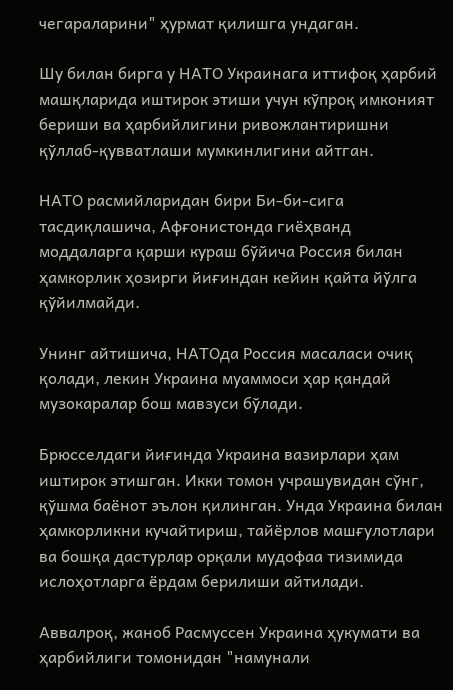чегараларини" ҳурмат қилишга ундаган.

Шу билан бирга у НАТО Украинага иттифоқ ҳарбий машқларида иштирок этиши учун кўпроқ имконият бериши ва ҳарбийлигини ривожлантиришни қўллаб-қувватлаши мумкинлигини айтган.

НАТО расмийларидан бири Би-би-сига тасдиқлашича, Афғонистонда гиёҳванд моддаларга қарши кураш бўйича Россия билан ҳамкорлик ҳозирги йиғиндан кейин қайта йўлга қўйилмайди.

Унинг айтишича, НАТОда Россия масаласи очиқ қолади, лекин Украина муаммоси ҳар қандай музокаралар бош мавзуси бўлади.

Брюсселдаги йиғинда Украина вазирлари ҳам иштирок этишган. Икки томон учрашувидан сўнг, қўшма баёнот эълон қилинган. Унда Украина билан ҳамкорликни кучайтириш, тайёрлов машғулотлари ва бошқа дастурлар орқали мудофаа тизимида ислоҳотларга ёрдам берилиши айтилади.

Аввалроқ, жаноб Расмуссен Украина ҳукумати ва ҳарбийлиги томонидан "намунали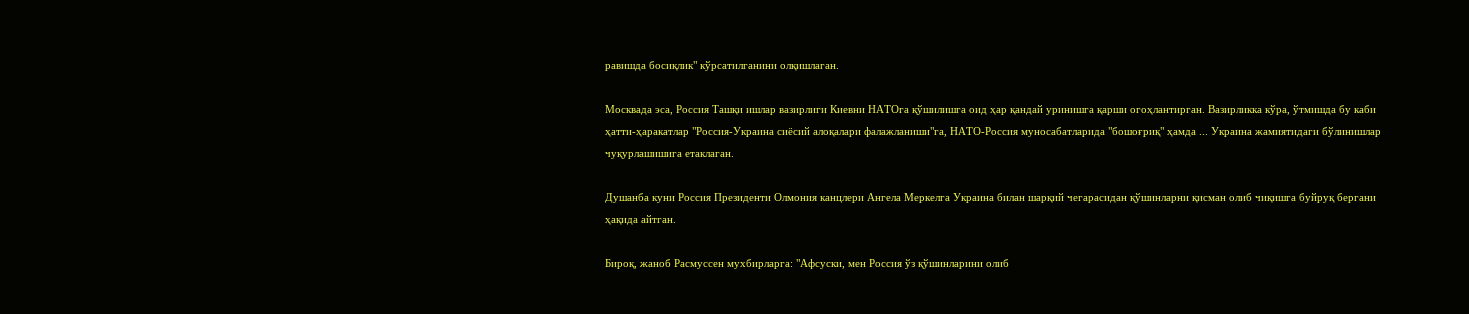равишда босиқлик" кўрсатилганини олқишлаган.

Москвада эса, Россия Ташқи ишлар вазирлиги Киевни НАТОга қўшилишга оид ҳар қандай уринишга қарши огоҳлантирган. Вазирликка кўра, ўтмишда бу каби ҳатти-ҳаракатлар "Россия-Украина сиёсий алоқалари фалажланиши"га, НАТО-Россия муносабатларида "бошоғриқ" ҳамда ... Украина жамиятидаги бўлинишлар чуқурлашишига етаклаган.

Душанба куни Россия Президенти Олмония канцлери Ангела Меркелга Украина билан шарқий чегарасидан қўшинларни қисман олиб чиқишга буйруқ бергани ҳақида айтган.

Бироқ, жаноб Расмуссен мухбирларга: "Афсуски, мен Россия ўз қўшинларини олиб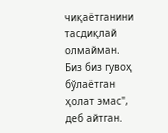чиқаётганини тасдиқлай олмайман. Биз биз гувоҳ бўлаётган ҳолат эмас", деб айтган.